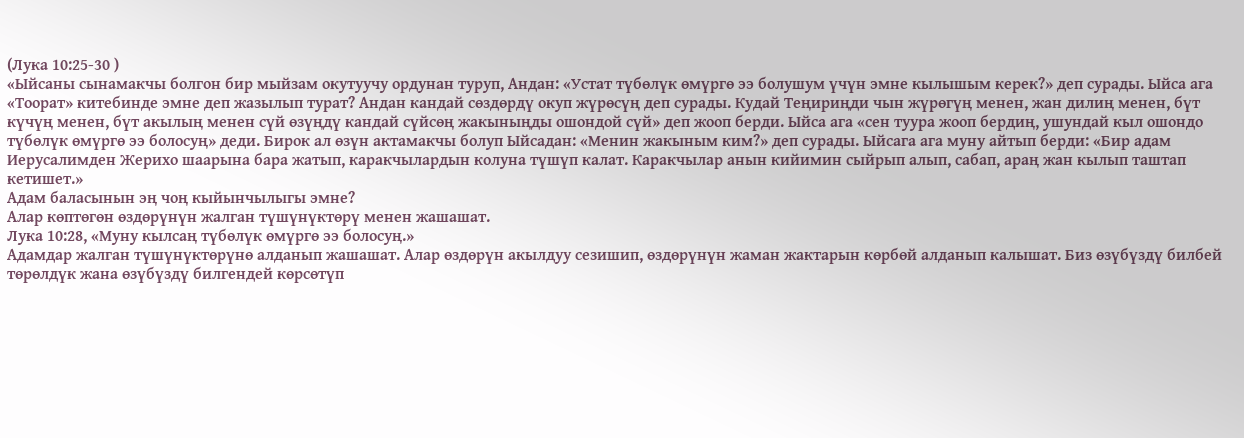(Лука 10:25-30 )
«Ыйсаны сынамакчы болгон бир мыйзам окутуучу ордунан туруп, Андан: «Устат түбөлүк өмүргө ээ болушум үчүн эмне кылышым керек?» деп сурады. Ыйса ага «Тоорат» китебинде эмне деп жазылып турат? Андан кандай сөздөрдү окуп жүрөсүң деп сурады. Кудай Теңириңди чын жүрөгүң менен, жан дилиң менен, бүт күчүң менен, бүт акылың менен сүй өзүңдү кандай сүйсөң жакыныңды ошондой сүй» деп жооп берди. Ыйса ага «сен туура жооп бердиң, ушундай кыл ошондо түбөлүк өмүргө ээ болосуң» деди. Бирок ал өзүн актамакчы болуп Ыйсадан: «Менин жакыным ким?» деп сурады. Ыйсага ага муну айтып берди: «Бир адам Иерусалимден Жерихо шаарына бара жатып, каракчылардын колуна түшүп калат. Каракчылар анын кийимин сыйрып алып, сабап, араң жан кылып таштап кетишет.»
Адам баласынын эң чоң кыйынчылыгы эмне?
Алар көптөгөн өздөрүнүн жалган түшүнүктөрү менен жашашат.
Лука 10:28, «Муну кылсаң түбөлүк өмүргө ээ болосуң.»
Адамдар жалган түшүнүктөрүнө алданып жашашат. Алар өздөрүн акылдуу сезишип, өздөрүнүн жаман жактарын көрбөй алданып калышат. Биз өзүбүздү билбей төрөлдүк жана өзүбүздү билгендей көрсөтүп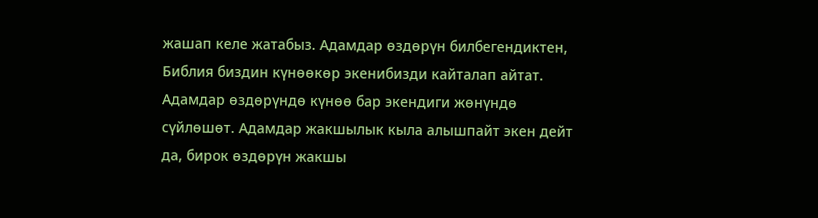жашап келе жатабыз. Адамдар өздөрүн билбегендиктен, Библия биздин күнөөкөр экенибизди кайталап айтат.
Адамдар өздөрүндө күнөө бар экендиги жөнүндө сүйлөшөт. Адамдар жакшылык кыла алышпайт экен дейт да, бирок өздөрүн жакшы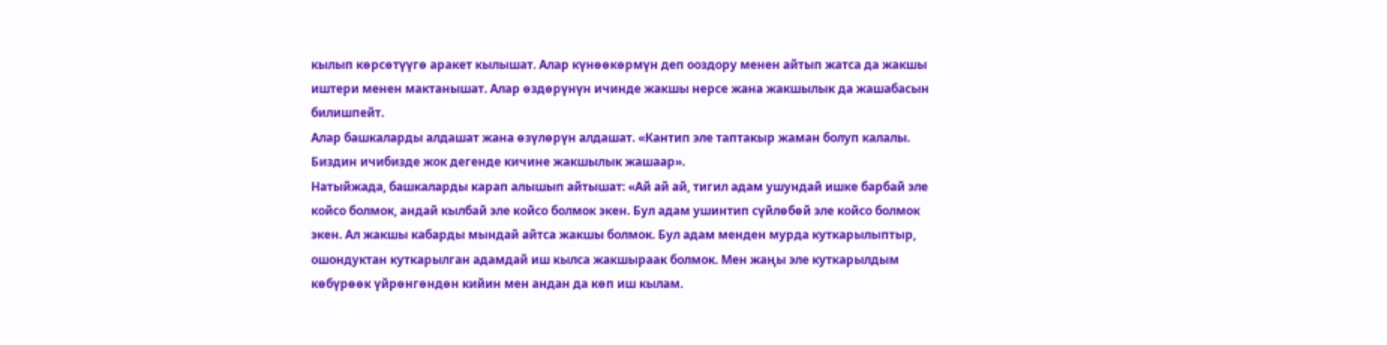кылып көрсөтүүгө аракет кылышат. Алар күнөөкөрмүн деп ооздору менен айтып жатса да жакшы иштери менен мактанышат. Алар өздөрүнүн ичинде жакшы нерсе жана жакшылык да жашабасын билишпейт.
Алар башкаларды алдашат жана өзүлөрүн алдашат. «Кантип эле таптакыр жаман болуп калалы. Биздин ичибизде жок дегенде кичине жакшылык жашаар».
Натыйжада, башкаларды карап алышып айтышат: «Ай ай ай, тигил адам ушундай ишке барбай эле койсо болмок, андай кылбай эле койсо болмок экен. Бул адам ушинтип сүйлөбөй эле койсо болмок экен. Ал жакшы кабарды мындай айтса жакшы болмок. Бул адам менден мурда куткарылыптыр, ошондуктан куткарылган адамдай иш кылса жакшыраак болмок. Мен жаңы эле куткарылдым көбүрөөк үйрөнгөндөн кийин мен андан да көп иш кылам.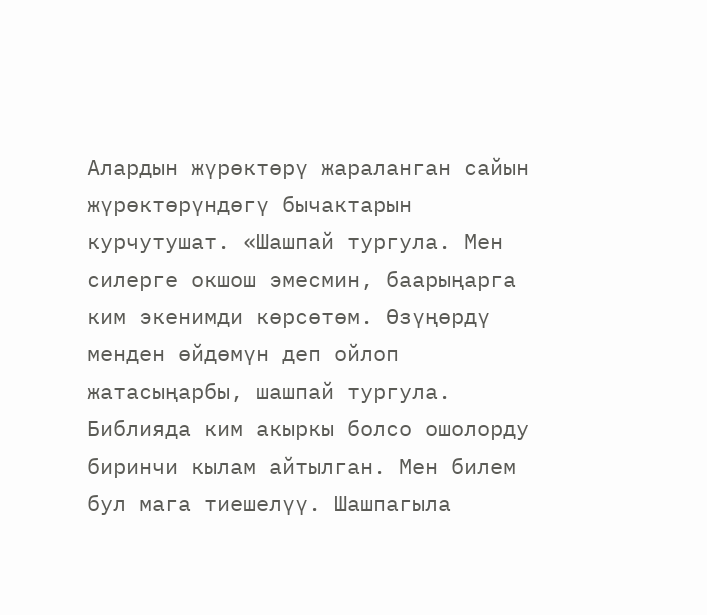Алардын жүрөктөрү жараланган сайын жүрөктөрүндөгү бычактарын курчутушат. «Шашпай тургула. Мен силерге окшош эмесмин, баарыңарга ким экенимди көрсөтөм. Өзүңөрдү менден өйдөмүн деп ойлоп жатасыңарбы, шашпай тургула. Библияда ким акыркы болсо ошолорду биринчи кылам айтылган. Мен билем бул мага тиешелүү. Шашпагыла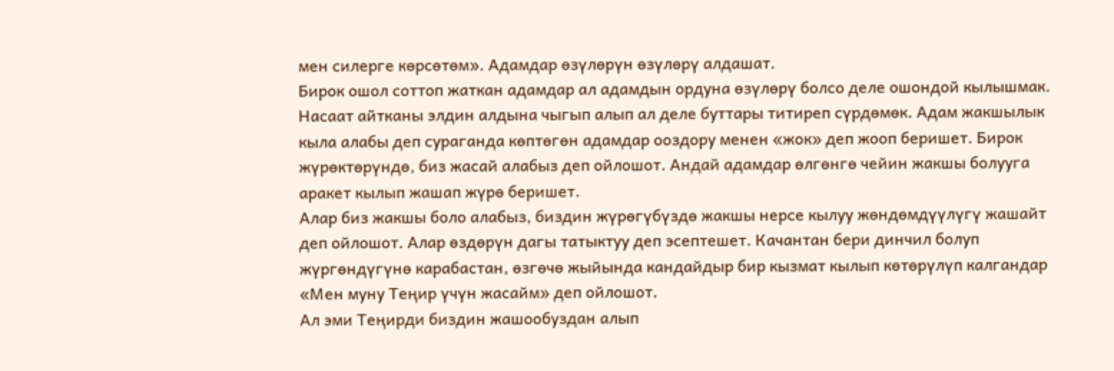мен силерге көрсөтөм». Адамдар өзүлөрүн өзүлөрү алдашат.
Бирок ошол соттоп жаткан адамдар ал адамдын ордуна өзүлөрү болсо деле ошондой кылышмак. Насаат айтканы элдин алдына чыгып алып ал деле буттары титиреп сүрдөмөк. Адам жакшылык кыла алабы деп сураганда көптөгөн адамдар ооздору менен «жок» деп жооп беришет. Бирок жүрөктөрүндө, биз жасай алабыз деп ойлошот. Андай адамдар өлгөнгө чейин жакшы болууга аракет кылып жашап жүрө беришет.
Алар биз жакшы боло алабыз, биздин жүрөгүбүздө жакшы нерсе кылуу жөндөмдүүлүгү жашайт деп ойлошот. Алар өздөрүн дагы татыктуу деп эсептешет. Качантан бери динчил болуп жүргөндүгүнө карабастан, өзгөчө жыйында кандайдыр бир кызмат кылып көтөрүлүп калгандар «Мен муну Теңир үчүн жасайм» деп ойлошот.
Ал эми Теңирди биздин жашообуздан алып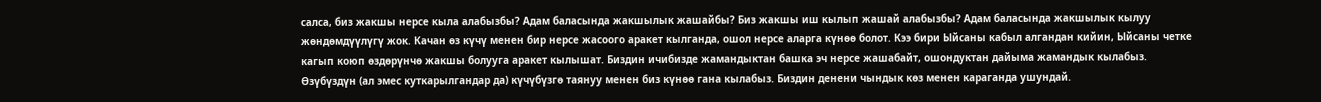салса, биз жакшы нерсе кыла алабызбы? Адам баласында жакшылык жашайбы? Биз жакшы иш кылып жашай алабызбы? Адам баласында жакшылык кылуу жөндөмдүүлүгү жок. Качан өз күчү менен бир нерсе жасоого аракет кылганда, ошол нерсе аларга күнөө болот. Кээ бири Ыйсаны кабыл алгандан кийин, Ыйсаны четке кагып коюп өздөрүнчө жакшы болууга аракет кылышат. Биздин ичибизде жамандыктан башка эч нерсе жашабайт, ошондуктан дайыма жамандык кылабыз. Өзүбүздүн (ал эмес куткарылгандар да) күчүбүзгө таянуу менен биз күнөө гана кылабыз. Биздин денени чындык көз менен караганда ушундай.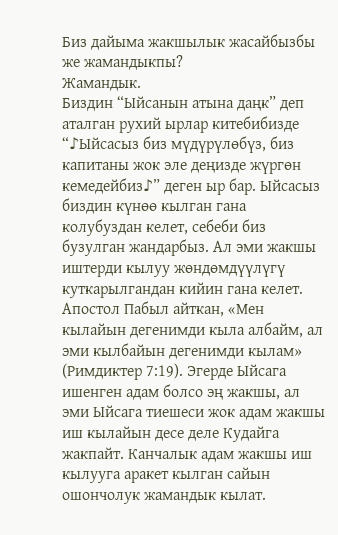Биз дайыма жакшылык жасайбызбы же жамандыкпы?
Жамандык.
Биздин “Ыйсанын атына даңк” деп аталган рухий ырлар китебибизде “♪Ыйсасыз биз мүдүрүлөбүз, биз капитаны жок эле деңизде жүргөн кемедейбиз♪” деген ыр бар. Ыйсасыз биздин күнөө кылган гана колубуздан келет, себеби биз бузулган жандарбыз. Ал эми жакшы иштерди кылуу жөндөмдүүлүгү куткарылгандан кийин гана келет.
Апостол Пабыл айткан, «Мен кылайын дегенимди кыла албайм, ал эми кылбайын дегенимди кылам» (Римдиктер 7:19). Эгерде Ыйсага ишенген адам болсо эң жакшы, ал эми Ыйсага тиешеси жок адам жакшы иш кылайын десе деле Кудайга жакпайт. Канчалык адам жакшы иш кылууга аракет кылган сайын ошончолук жамандык кылат.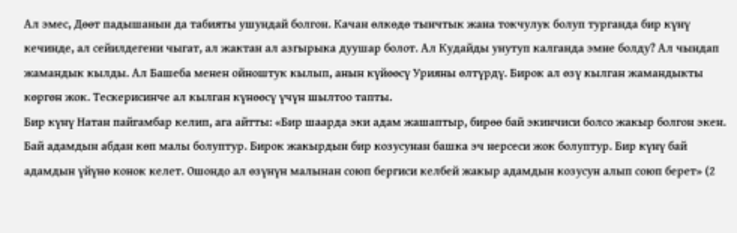Ал эмес, Дөөт падышанын да табияты ушундай болгон. Качан өлкөдө тынчтык жана токчулук болуп турганда бир күнү кечинде, ал сейилдегени чыгат, ал жактан ал азгырыка дуушар болот. Ал Кудайды унутуп калганда эмне болду? Ал чындап жамандык кылды. Ал Башеба менен ойноштук кылып, анын күйөөсү Урияны өлтүрдү. Бирок ал өзү кылган жамандыкты көргөн жок. Тескерисинче ал кылган күнөөсү үчүн шылтоо тапты.
Бир күнү Натан пайгамбар келип, ага айтты: «Бир шаарда эки адам жашаптыр, бирөө бай экинчиси болсо жакыр болгон экен. Бай адамдын абдан көп малы болуптур. Бирок жакырдын бир козусунан башка эч нерсеси жок болуптур. Бир күнү бай адамдын үйүнө конок келет. Ошондо ал өзүнүн малынан союп бергиси келбей жакыр адамдын козусун алып союп берет» (2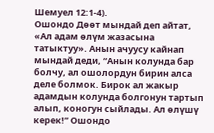Шемуел 12:1-4).
Ошондо Дөөт мындай деп айтат, «Ал адам өлүм жазасына татыктуу». Анын ачуусу кайнап мындай деди, “Анын колунда бар болчу, ал ошолордун бирин алса деле болмок. Бирок ал жакыр адамдын колунда болгонун тартып алып, коногун сыйлады. Ал өлүшү керек!” Ошондо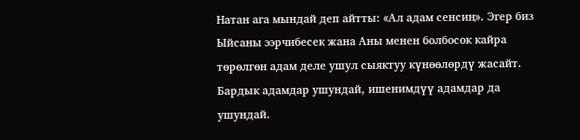Натан ага мындай деп айтты: «Ал адам сенсиң». Эгер биз Ыйсаны ээрчибесек жана Аны менен болбосок кайра төрөлгөн адам деле ушул сыяктуу күнөөлөрдү жасайт.
Бардык адамдар ушундай, ишенимдүү адамдар да ушундай.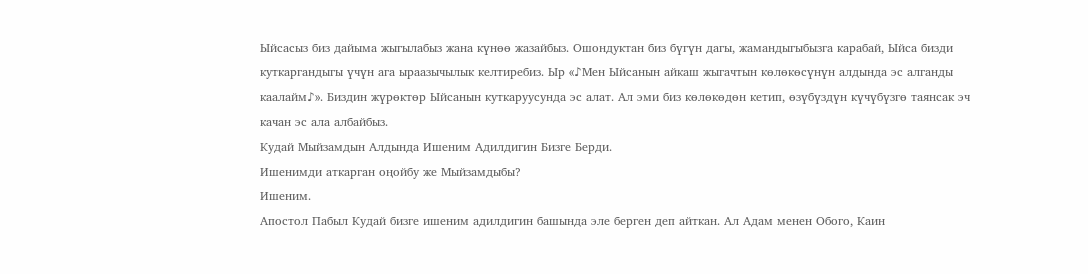Ыйсасыз биз дайыма жыгылабыз жана күнөө жазайбыз. Ошондуктан биз бүгүн дагы, жамандыгыбызга карабай, Ыйса бизди куткаргандыгы үчүн ага ыраазычылык келтиребиз. Ыр «♪Мен Ыйсанын айкаш жыгачтын көлөкөсүнүн алдында эс алганды каалайм♪». Биздин жүрөктөр Ыйсанын куткаруусунда эс алат. Ал эми биз көлөкөдөн кетип, өзүбүздүн күчүбүзгө таянсак эч качан эс ала албайбыз.
Кудай Мыйзамдын Алдында Ишеним Адилдигин Бизге Берди.
Ишенимди аткарган оңойбу же Мыйзамдыбы?
Ишеним.
Апостол Пабыл Кудай бизге ишеним адилдигин башында эле берген деп айткан. Ал Адам менен Обого, Каин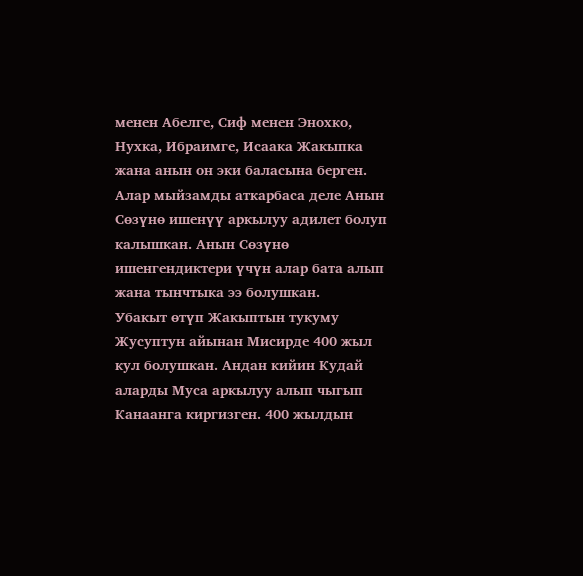менен Абелге, Сиф менен Энохко, Нухка, Ибраимге, Исаака Жакыпка жана анын он эки баласына берген. Алар мыйзамды аткарбаса деле Анын Сөзүнө ишенүү аркылуу адилет болуп калышкан. Анын Сөзүнө ишенгендиктери үчүн алар бата алып жана тынчтыка ээ болушкан.
Убакыт өтүп Жакыптын тукуму Жусуптун айынан Мисирде 400 жыл кул болушкан. Андан кийин Кудай аларды Муса аркылуу алып чыгып Канаанга киргизген. 400 жылдын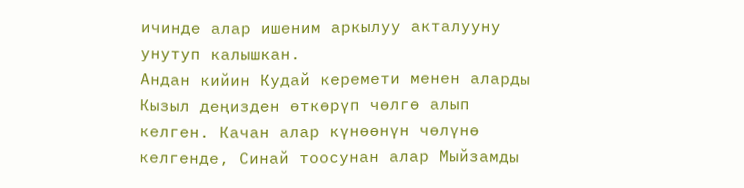ичинде алар ишеним аркылуу акталууну унутуп калышкан.
Андан кийин Кудай керемети менен аларды Кызыл деңизден өткөрүп чөлгө алып келген. Качан алар күнөөнүн чөлүнө келгенде, Синай тоосунан алар Мыйзамды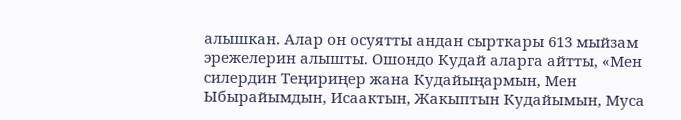алышкан. Алар он осуятты андан сырткары 613 мыйзам эрежелерин алышты. Ошондо Кудай аларга айтты, «Мен силердин Теңириңер жана Кудайыңармын, Мен Ыбырайымдын, Исаактын, Жакыптын Кудайымын, Муса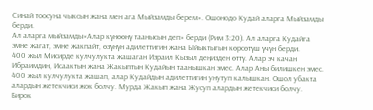Синай тоосуна чыксын жана мен ага Мыйзамды берем». Ошонодо Кудай аларга Мыйзамды берди.
Ал аларга мыйзамды«Алар күнөөнү таанысын деп» берди (Рим 3:20). Ал аларга Кудайга эмне жагат, эмне жакпайт, өзүнүн адилеттигин жана Ыйыктыгын көрсөтүш үчүн берди.
400 жыл Мисирде кулчулукта жашаган Израил Кызыл деңизден өттү. Алар эч качан Ибраимдин, Исаактын жана Жакыптын Кудайын таанышкан эмес. Алар Аны билишкен эмес.
400 жыл кулчулукта жашап, алар Кудайдын адилеттигин унутуп калышкан. Ошол убакта алардын жетекчиси жок болчу. Мурда Жакып жана Жусуп алардын жетекчиси болчу. Бирок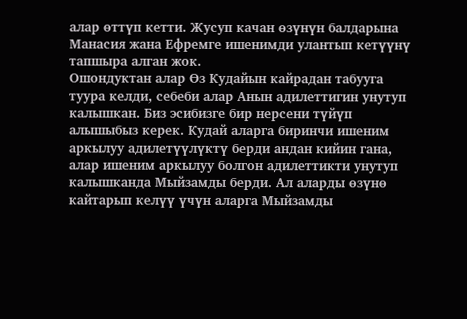алар өттүп кетти. Жусуп качан өзүнүн балдарына Манасия жана Ефремге ишенимди улантып кетүүнү тапшыра алган жок.
Ошондуктан алар Өз Кудайын кайрадан табууга туура келди, себеби алар Анын адилеттигин унутуп калышкан. Биз эсибизге бир нерсени түйүп алышыбыз керек. Кудай аларга биринчи ишеним аркылуу адилетүүлүктү берди андан кийин гана, алар ишеним аркылуу болгон адилеттикти унутуп калышканда Мыйзамды берди. Ал аларды өзүнө кайтарып келүү үчүн аларга Мыйзамды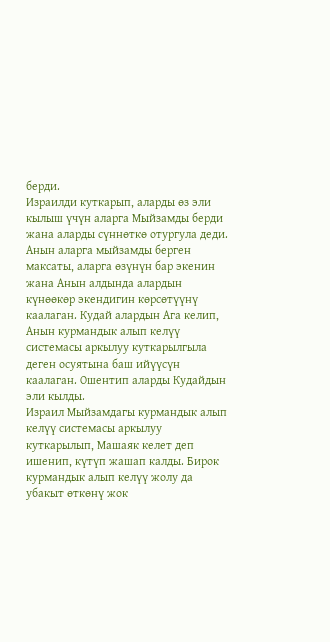берди.
Израилди куткарып, аларды өз эли кылыш үчүн аларга Мыйзамды берди жана аларды сүннөткө отургула деди.
Анын аларга мыйзамды берген максаты, аларга өзүнүн бар экенин жана Анын алдында алардын күнөөкөр экендигин көрсөтүүнү каалаган. Кудай алардын Ага келип, Анын курмандык алып келүү системасы аркылуу куткарылгыла деген осуятына баш ийүүсүн каалаган. Ошентип аларды Кудайдын эли кылды.
Израил Мыйзамдагы курмандык алып келүү системасы аркылуу куткарылып, Машаяк келет деп ишенип, күтүп жашап калды. Бирок курмандык алып келүү жолу да убакыт өткөнү жок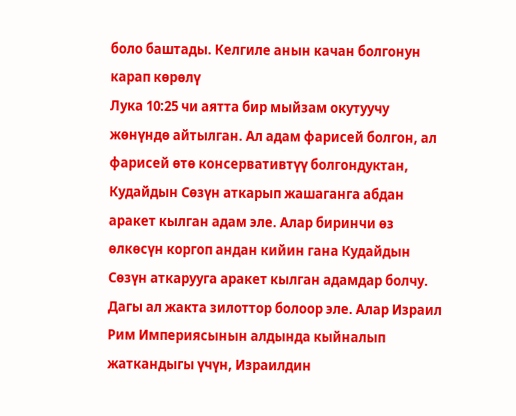боло баштады. Келгиле анын качан болгонун карап көрөлү
Лука 10:25 чи аятта бир мыйзам окутуучу жөнүндө айтылган. Ал адам фарисей болгон, ал фарисей өтө консервативтүү болгондуктан, Кудайдын Сөзүн аткарып жашаганга абдан аракет кылган адам эле. Алар биринчи өз өлкөсүн коргоп андан кийин гана Кудайдын Сөзүн аткарууга аракет кылган адамдар болчу. Дагы ал жакта зилоттор болоор эле. Алар Израил Рим Империясынын алдында кыйналып жаткандыгы үчүн, Израилдин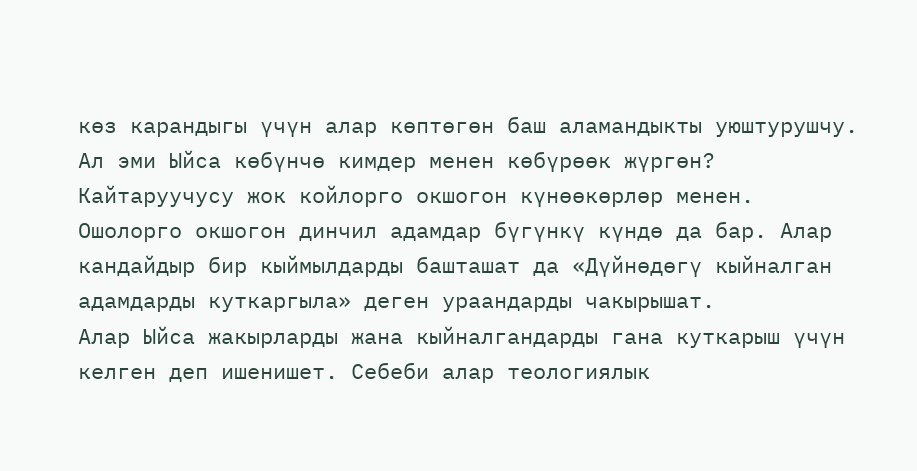көз карандыгы үчүн алар көптөгөн баш аламандыкты уюштурушчу.
Ал эми Ыйса көбүнчө кимдер менен көбүрөөк жүргөн?
Кайтаруучусу жок койлорго окшогон күнөөкөрлөр менен.
Ошолорго окшогон динчил адамдар бүгүнкү күндө да бар. Алар кандайдыр бир кыймылдарды башташат да «Дүйнөдөгү кыйналган адамдарды куткаргыла» деген ураандарды чакырышат.
Алар Ыйса жакырларды жана кыйналгандарды гана куткарыш үчүн келген деп ишенишет. Себеби алар теологиялык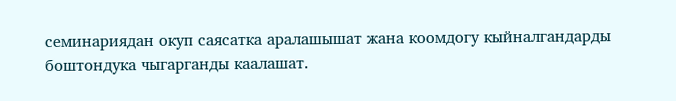семинариядан окуп саясатка аралашышат жана коомдогу кыйналгандарды боштондука чыгарганды каалашат.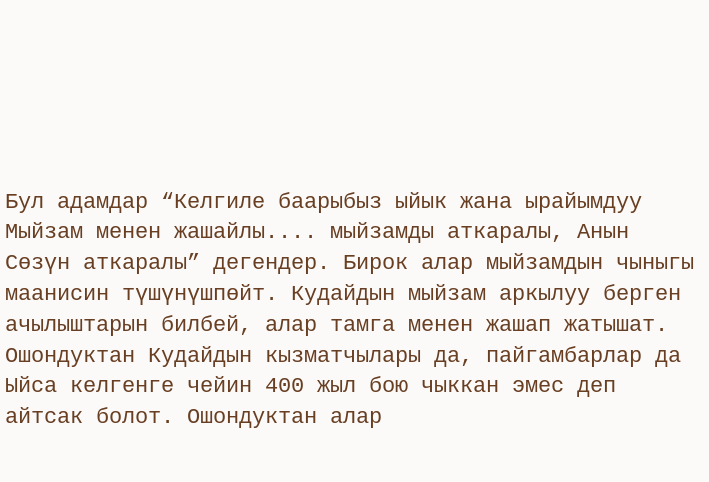Бул адамдар “Келгиле баарыбыз ыйык жана ырайымдуу Мыйзам менен жашайлы.... мыйзамды аткаралы, Анын Сөзүн аткаралы” дегендер. Бирок алар мыйзамдын чыныгы маанисин түшүнүшпөйт. Кудайдын мыйзам аркылуу берген ачылыштарын билбей, алар тамга менен жашап жатышат.
Ошондуктан Кудайдын кызматчылары да, пайгамбарлар да Ыйса келгенге чейин 400 жыл бою чыккан эмес деп айтсак болот. Ошондуктан алар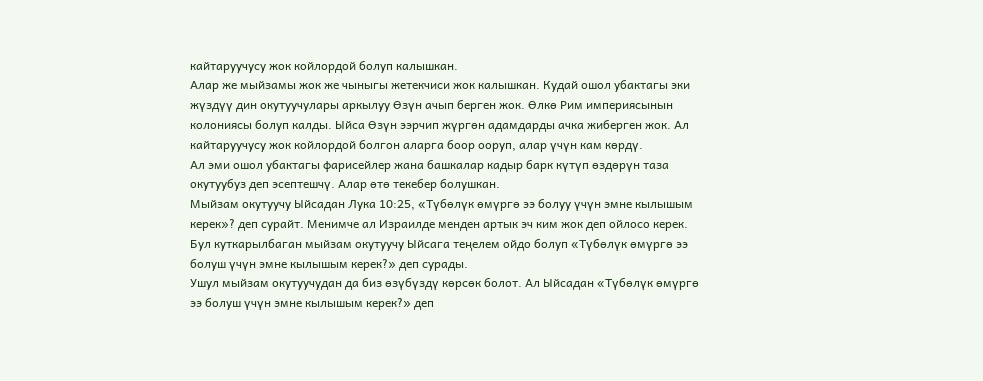кайтаруучусу жок койлордой болуп калышкан.
Алар же мыйзамы жок же чыныгы жетекчиси жок калышкан. Кудай ошол убактагы эки жүздүү дин окутуучулары аркылуу Өзүн ачып берген жок. Өлкө Рим империясынын колониясы болуп калды. Ыйса Өзүн ээрчип жүргөн адамдарды ачка жиберген жок. Ал кайтаруучусу жок койлордой болгон аларга боор ооруп, алар үчүн кам көрдү.
Ал эми ошол убактагы фарисейлер жана башкалар кадыр барк күтүп өздөрүн таза окутуубуз деп эсептешчү. Алар өтө текебер болушкан.
Мыйзам окутуучу Ыйсадан Лука 10:25, «Түбөлүк өмүргө ээ болуу үчүн эмне кылышым керек»? деп сурайт. Менимче ал Израилде менден артык эч ким жок деп ойлосо керек. Бул куткарылбаган мыйзам окутуучу Ыйсага теңелем ойдо болуп «Түбөлүк өмүргө ээ болуш үчүн эмне кылышым керек?» деп сурады.
Ушул мыйзам окутуучудан да биз өзүбүздү көрсөк болот. Ал Ыйсадан «Түбөлүк өмүргө ээ болуш үчүн эмне кылышым керек?» деп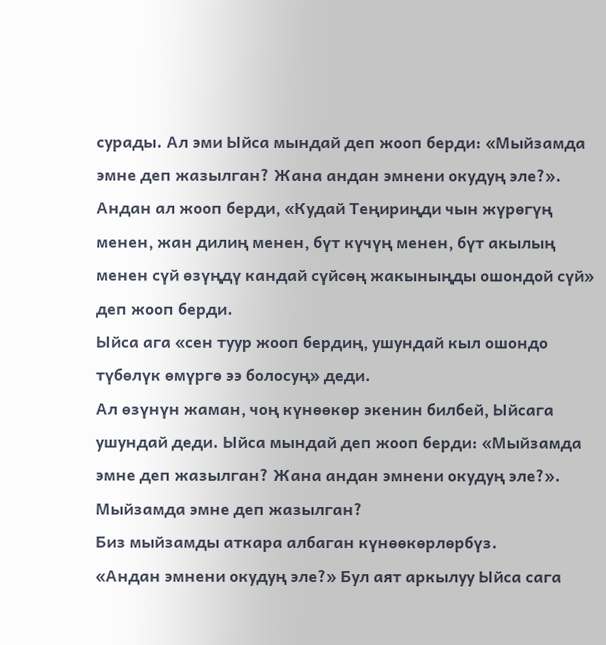сурады. Ал эми Ыйса мындай деп жооп берди: «Мыйзамда эмне деп жазылган? Жана андан эмнени окудуң эле?».
Андан ал жооп берди, «Кудай Теңириңди чын жүрөгүң менен, жан дилиң менен, бүт күчүң менен, бүт акылың менен сүй өзүңдү кандай сүйсөң жакыныңды ошондой сүй» деп жооп берди.
Ыйса ага «сен туур жооп бердиң, ушундай кыл ошондо түбөлүк өмүргө ээ болосуң» деди.
Ал өзүнүн жаман, чоң күнөөкөр экенин билбей, Ыйсага ушундай деди. Ыйса мындай деп жооп берди: «Мыйзамда эмне деп жазылган? Жана андан эмнени окудуң эле?».
Мыйзамда эмне деп жазылган?
Биз мыйзамды аткара албаган күнөөкөрлөрбүз.
«Андан эмнени окудуң эле?» Бул аят аркылуу Ыйса сага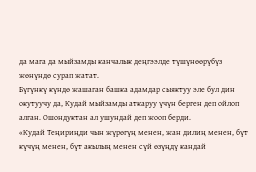да мага да мыйзамды канчалык деңгээлде түшүнөөрүбүз жөнүндө сурап жатат.
Бүгүнкү күндө жашаган башка адамдар сыяктуу эле бул дин окутуучу да, Кудай мыйзамды аткаруу үчүн берген деп ойлоп алган. Ошондуктан ал ушундай деп жооп берди.
«Кудай Теңириңди чын жүрөгүң менен, жан дилиң менен, бүт күчүң менен, бүт акылың менен сүй өзүңдү кандай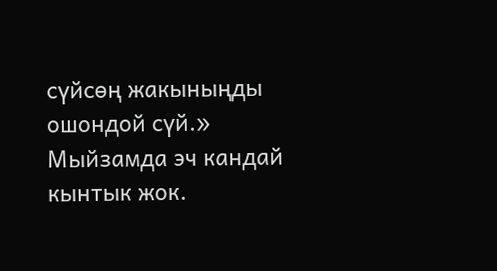сүйсөң жакыныңды ошондой сүй.»
Мыйзамда эч кандай кынтык жок.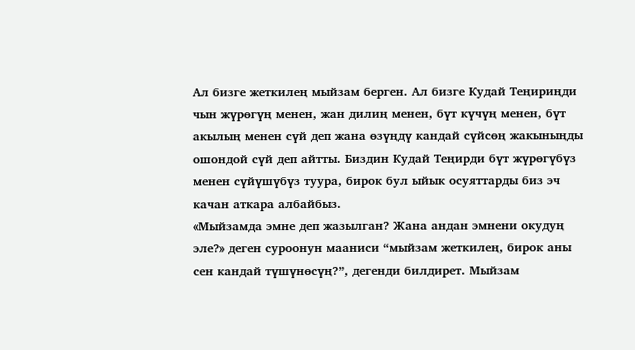Ал бизге жеткилең мыйзам берген. Ал бизге Кудай Теңириңди чын жүрөгүң менен, жан дилиң менен, бүт күчүң менен, бүт акылың менен сүй деп жана өзүңдү кандай сүйсөң жакыныңды ошондой сүй деп айтты. Биздин Кудай Теңирди бүт жүрөгүбүз менен сүйүшүбүз туура, бирок бул ыйык осуяттарды биз эч качан аткара албайбыз.
«Мыйзамда эмне деп жазылган? Жана андан эмнени окудуң эле?» деген суроонун мааниси “мыйзам жеткилең, бирок аны сен кандай түшүнөсүң?”, дегенди билдирет. Мыйзам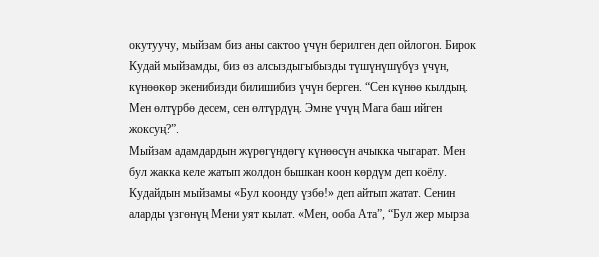окутуучу, мыйзам биз аны сактоо үчүн берилген деп ойлогон. Бирок Кудай мыйзамды, биз өз алсыздыгыбызды түшүнүшүбүз үчүн, күнөөкөр экенибизди билишибиз үчүн берген. “Сен күнөө кылдың. Мен өлтүрбө десем, сен өлтүрдүң. Эмне үчүң Мага баш ийген жоксуң?”.
Мыйзам адамдардын жүрөгүндөгү күнөөсүн ачыкка чыгарат. Мен бул жакка келе жатып жолдон бышкан коон көрдүм деп коёлу. Кудайдын мыйзамы «Бул коонду үзбө!» деп айтып жатат. Сенин аларды үзгөнүң Мени уят кылат. «Мен, ооба Ата”, “Бул жер мырза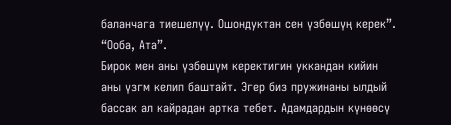баланчага тиешелүү. Ошондуктан сен үзбөшүң керек”. “Ооба, Ата”.
Бирок мен аны үзбөшүм керектигин уккандан кийин аны үзгм келип баштайт. Эгер биз пружинаны ылдый бассак ал кайрадан артка тебет. Адамдардын күнөөсү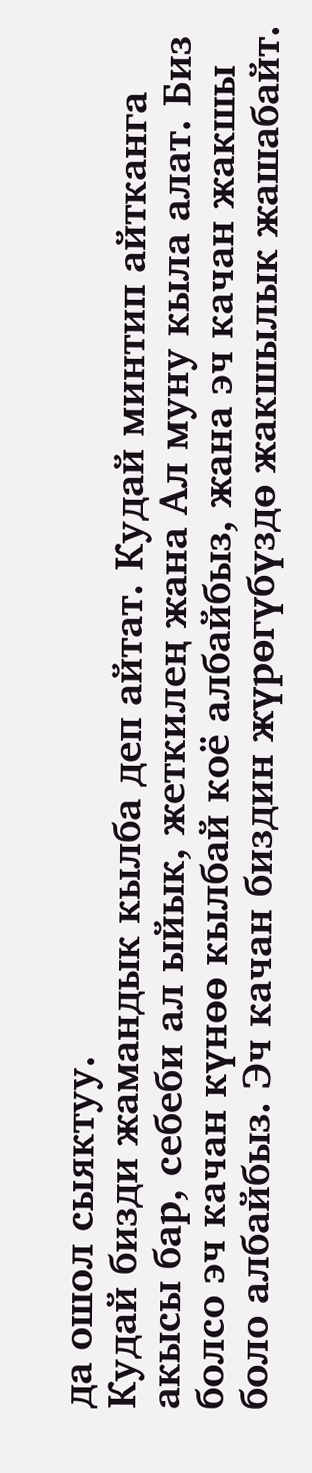да ошол сыяктуу.
Кудай бизди жамандык кылба деп айтат. Кудай минтип айтканга акысы бар, себеби ал ыйык, жеткилең жана Ал муну кыла алат. Биз болсо эч качан күнөө кылбай коё албайбыз, жана эч качан жакшы боло албайбыз. Эч качан биздин жүрөгүбүздө жакшылык жашабайт.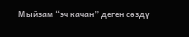Мыйзам “эч качан” деген сөздү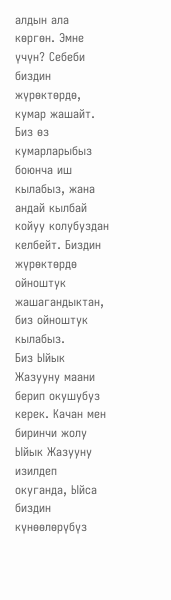алдын ала көргөн. Эмне үчүн? Себеби биздин жүрөктөрдө, кумар жашайт. Биз өз кумарларыбыз боюнча иш кылабыз, жана андай кылбай койуу колубуздан келбейт. Биздин жүрөктөрдө ойноштук жашагандыктан, биз ойноштук кылабыз.
Биз Ыйык Жазууну маани берип окушубуз керек. Качан мен биринчи жолу Ыйык Жазууну изилдеп окуганда, Ыйса биздин күнөөлөрүбүз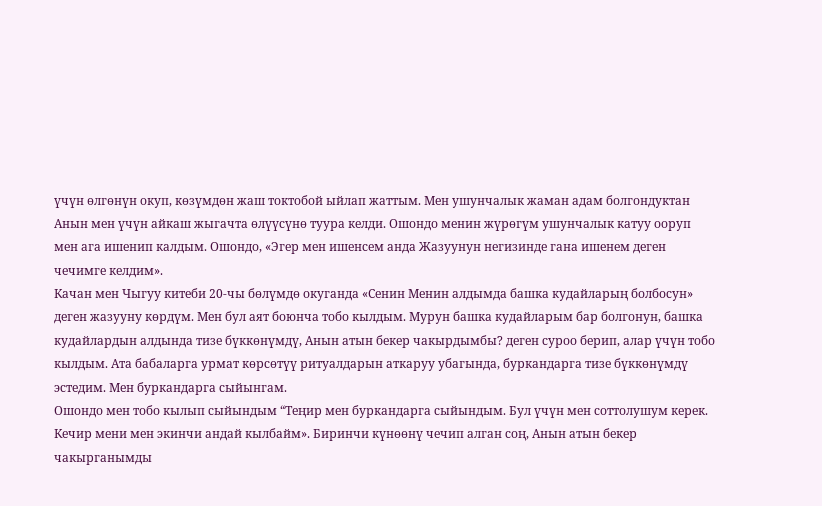үчүн өлгөнүн окуп, көзүмдөн жаш токтобой ыйлап жаттым. Мен ушунчалык жаман адам болгондуктан Анын мен үчүн айкаш жыгачта өлүүсүнө туура келди. Ошондо менин жүрөгүм ушунчалык катуу ооруп мен ага ишенип калдым. Ошондо, «Эгер мен ишенсем анда Жазуунун негизинде гана ишенем деген чечимге келдим».
Качан мен Чыгуу китеби 20-чы бөлүмдө окуганда «Сенин Менин алдымда башка кудайларың болбосун» деген жазууну көрдүм. Мен бул аят боюнча тобо кылдым. Мурун башка кудайларым бар болгонун, башка кудайлардын алдында тизе бүккөнүмдү, Анын атын бекер чакырдымбы? деген суроо берип, алар үчүн тобо кылдым. Ата бабаларга урмат көрсөтүү ритуалдарын аткаруу убагында, буркандарга тизе бүккөнүмдү эстедим. Мен буркандарга сыйынгам.
Ошондо мен тобо кылып сыйындым “Теңир мен буркандарга сыйындым. Бул үчүн мен соттолушум керек. Кечир мени мен экинчи андай кылбайм». Биринчи күнөөнү чечип алган соң, Анын атын бекер чакырганымды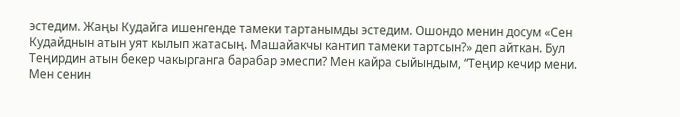эстедим. Жаңы Кудайга ишенгенде тамеки тартанымды эстедим. Ошондо менин досум «Сен Кудайднын атын уят кылып жатасың. Машайакчы кантип тамеки тартсын?» деп айткан. Бул Теңирдин атын бекер чакырганга барабар эмеспи? Мен кайра сыйындым, “Теңир кечир мени. Мен сенин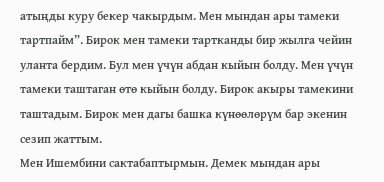атыңды куру бекер чакырдым. Мен мындан ары тамеки тартпайм”. Бирок мен тамеки тартканды бир жылга чейин уланта бердим. Бул мен үчүн абдан кыйын болду. Мен үчүн тамеки таштаган өтө кыйын болду. Бирок акыры тамекини таштадым. Бирок мен дагы башка күнөөлөрүм бар экенин сезип жаттым.
Мен Ишембини сактабаптырмын. Демек мындан ары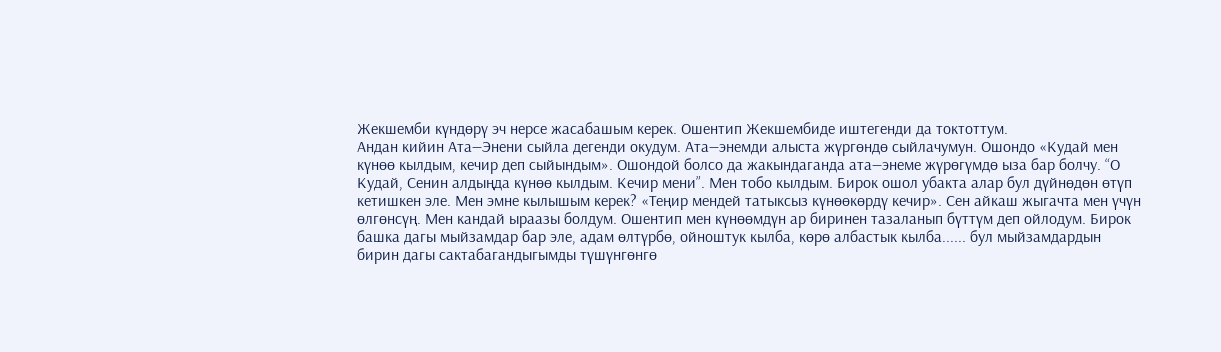Жекшемби күндөрү эч нерсе жасабашым керек. Ошентип Жекшембиде иштегенди да токтоттум.
Андан кийин Ата—Энени сыйла дегенди окудум. Ата—энемди алыста жүргөндө сыйлачумун. Ошондо «Кудай мен күнөө кылдым, кечир деп сыйындым». Ошондой болсо да жакындаганда ата—энеме жүрөгүмдө ыза бар болчу. “О Кудай, Сенин алдыңда күнөө кылдым. Кечир мени”. Мен тобо кылдым. Бирок ошол убакта алар бул дүйнөдөн өтүп кетишкен эле. Мен эмне кылышым керек? «Теңир мендей татыксыз күнөөкөрдү кечир». Сен айкаш жыгачта мен үчүн өлгөнсүң. Мен кандай ыраазы болдум. Ошентип мен күнөөмдүн ар биринен тазаланып бүттүм деп ойлодум. Бирок башка дагы мыйзамдар бар эле, адам өлтүрбө, ойноштук кылба, көрө албастык кылба...... бул мыйзамдардын бирин дагы сактабагандыгымды түшүнгөнгө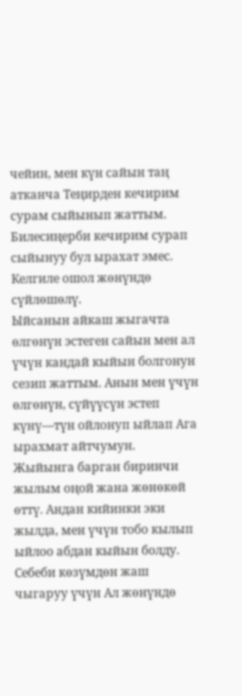чейин, мен күн сайын таң атканча Теңирден кечирим сурам сыйынып жаттым. Билесиңерби кечирим сурап сыйынуу бул ырахат эмес. Келгиле ошол жөнүндө сүйлөшөлү.
Ыйсанын айкаш жыгачта өлгөнүн эстеген сайын мен ал үчүн кандай кыйын болгонун сезип жаттым. Анын мен үчүн өлгөнүн, сүйүүсүн эстеп күнү—түн ойлонуп ыйлап Ага ырахмат айтчумун.
Жыйынга барган биринчи жылым оңой жана жөнөкөй өттү. Андан кийинки эки жылда, мен үчүн тобо кылып ыйлоо абдан кыйын болду. Себеби көзүмдөн жаш чыгаруу үчүн Ал жөнүндө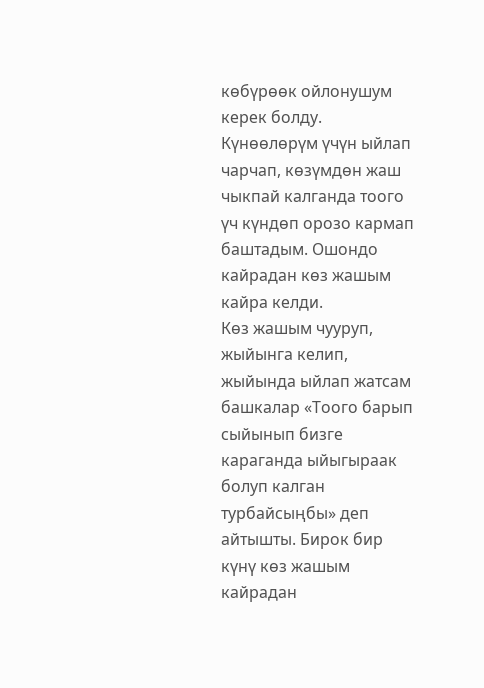көбүрөөк ойлонушум керек болду.
Күнөөлөрүм үчүн ыйлап чарчап, көзүмдөн жаш чыкпай калганда тоого үч күндөп орозо кармап баштадым. Ошондо кайрадан көз жашым кайра келди.
Көз жашым чууруп, жыйынга келип, жыйында ыйлап жатсам башкалар «Тоого барып сыйынып бизге караганда ыйыгыраак болуп калган турбайсыңбы» деп айтышты. Бирок бир күнү көз жашым кайрадан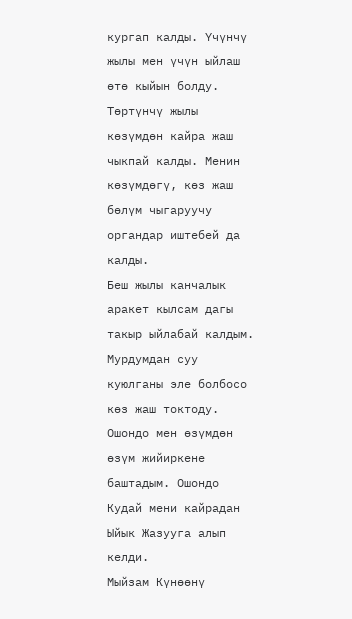кургап калды. Үчүнчү жылы мен үчүн ыйлаш өтө кыйын болду. Төртүнчү жылы көзүмдөн кайра жаш чыкпай калды. Менин көзүмдөгү, көз жаш бөлүм чыгаруучу органдар иштебей да калды.
Беш жылы канчалык аракет кылсам дагы такыр ыйлабай калдым. Мурдумдан суу куюлганы эле болбосо көз жаш токтоду. Ошондо мен өзүмдөн өзүм жийиркене баштадым. Ошондо Кудай мени кайрадан Ыйык Жазууга алып келди.
Мыйзам Күнөөнү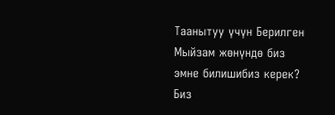Таанытуу үчүн Берилген
Мыйзам жөнүндө биз эмне билишибиз керек?
Биз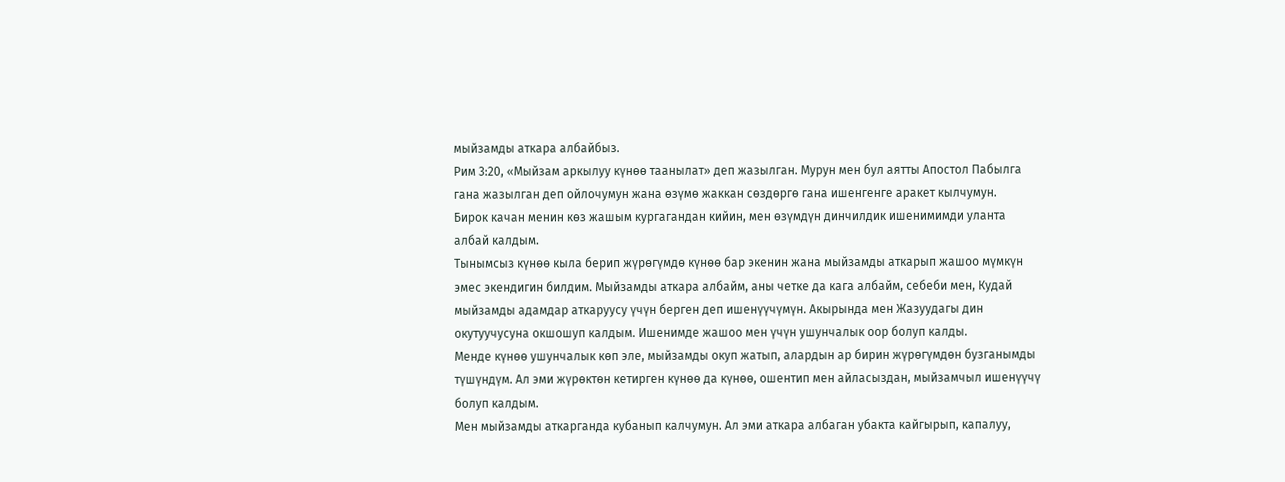мыйзамды аткара албайбыз.
Рим 3:20, «Мыйзам аркылуу күнөө таанылат» деп жазылган. Мурун мен бул аятты Апостол Пабылга гана жазылган деп ойлочумун жана өзүмө жаккан сөздөргө гана ишенгенге аракет кылчумун.
Бирок качан менин көз жашым кургагандан кийин, мен өзүмдүн динчилдик ишенимимди уланта албай калдым.
Тынымсыз күнөө кыла берип жүрөгүмдө күнөө бар экенин жана мыйзамды аткарып жашоо мүмкүн эмес экендигин билдим. Мыйзамды аткара албайм, аны четке да кага албайм, себеби мен, Кудай мыйзамды адамдар аткаруусу үчүн берген деп ишенүүчүмүн. Акырында мен Жазуудагы дин окутуучусуна окшошуп калдым. Ишенимде жашоо мен үчүн ушунчалык оор болуп калды.
Менде күнөө ушунчалык көп эле, мыйзамды окуп жатып, алардын ар бирин жүрөгүмдөн бузганымды түшүндүм. Ал эми жүрөктөн кетирген күнөө да күнөө, ошентип мен айласыздан, мыйзамчыл ишенүүчү болуп калдым.
Мен мыйзамды аткарганда кубанып калчумун. Ал эми аткара албаган убакта кайгырып, капалуу,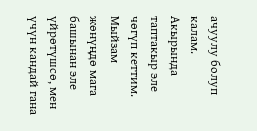ачуулу болуп калам. Акырында таптакыр эле чөгүп кеттим. Мыйзам жөнүңдө мага башынан эле үйрөтүшсө, мен үчүн кандай гана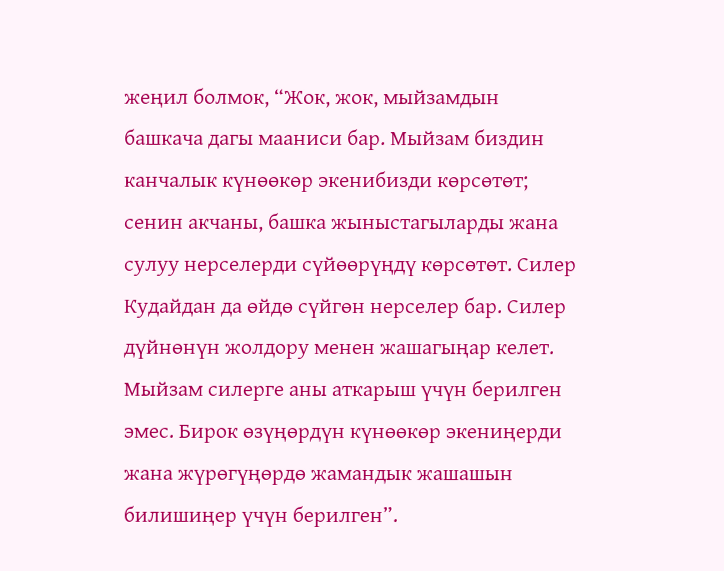жеңил болмок, “Жок, жок, мыйзамдын башкача дагы мааниси бар. Мыйзам биздин канчалык күнөөкөр экенибизди көрсөтөт; сенин акчаны, башка жыныстагыларды жана сулуу нерселерди сүйөөрүңдү көрсөтөт. Силер Кудайдан да өйдө сүйгөн нерселер бар. Силер дүйнөнүн жолдору менен жашагыңар келет. Мыйзам силерге аны аткарыш үчүн берилген эмес. Бирок өзүңөрдүн күнөөкөр экениңерди жана жүрөгүңөрдө жамандык жашашын билишиңер үчүн берилген”.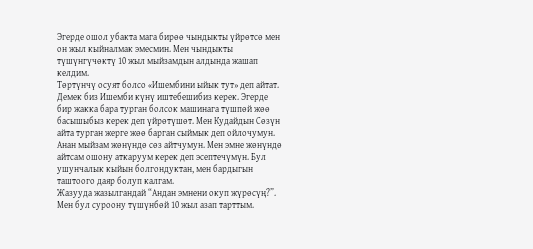Эгерде ошол убакта мага бирөө чындыкты үйрөтсө мен он жыл кыйналмак эмесмин. Мен чындыкты түшүнгүчөктү 10 жыл мыйзамдын алдында жашап келдим.
Төртүнчү осуят болсо «Ишембини ыйык тут» деп айтат. Демек биз Ишемби күнү иштебешибиз керек. Эгерде бир жакка бара турган болсок машинага түшпөй жөө басышыбыз керек деп үйрөтүшөт. Мен Кудайдын Сөзүн айта турган жерге жөө барган сыймык деп ойлочумун. Анан мыйзам жөнүндө сөз айтчумун. Мен эмне жөнүндө айтсам ошону аткаруум керек деп эсептечүмүн. Бул ушунчалык кыйын болгондуктан, мен бардыгын таштоого даяр болуп калгам.
Жазууда жазылгандай “Андан эмнени окуп жүрөсүң?”. Мен бул суроону түшүнбөй 10 жыл азап тарттым.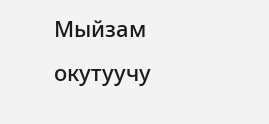Мыйзам окутуучу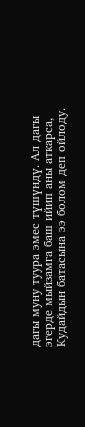дагы муну туура эмес түшүндү. Ал дагы эгерде мыйзамга баш ийип аны аткарса, Кудайдын батасына ээ болом деп ойлоду.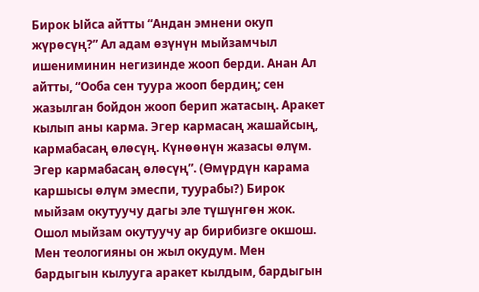Бирок Ыйса айтты “Андан эмнени окуп жүрөсүң?” Ал адам өзүнүн мыйзамчыл ишениминин негизинде жооп берди. Анан Ал айтты, “Ооба сен туура жооп бердиң; сен жазылган бойдон жооп берип жатасың. Аракет кылып аны карма. Эгер кармасаң жашайсың, кармабасаң өлөсүң. Күнөөнүн жазасы өлүм. Эгер кармабасаң өлөсүң”. (Өмүрдүн карама каршысы өлүм эмеспи, туурабы?) Бирок мыйзам окутуучу дагы эле түшүнгөн жок. Ошол мыйзам окутуучу ар бирибизге окшош. Мен теологияны он жыл окудум. Мен бардыгын кылууга аракет кылдым, бардыгын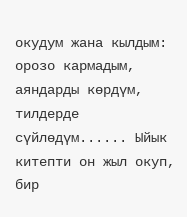окудум жана кылдым: орозо кармадым, аяндарды көрдүм, тилдерде сүйлөдүм...... Ыйык китепти он жыл окуп, бир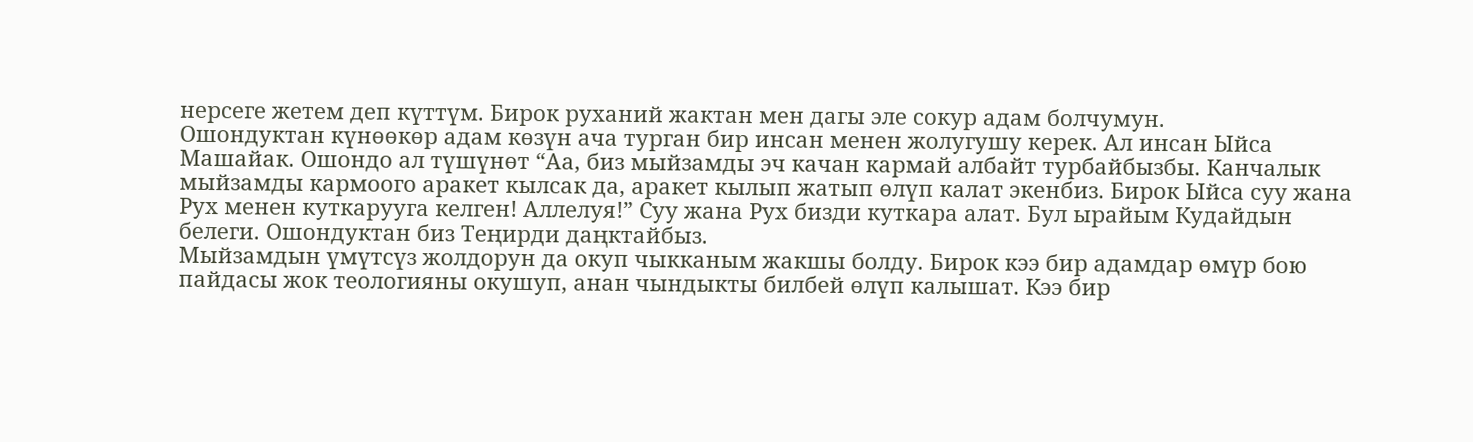нерсеге жетем деп күттүм. Бирок руханий жактан мен дагы эле сокур адам болчумун.
Ошондуктан күнөөкөр адам көзүн ача турган бир инсан менен жолугушу керек. Ал инсан Ыйса Машайак. Ошондо ал түшүнөт “Аа, биз мыйзамды эч качан кармай албайт турбайбызбы. Канчалык мыйзамды кармоого аракет кылсак да, аракет кылып жатып өлүп калат экенбиз. Бирок Ыйса суу жана Рух менен куткарууга келген! Аллелуя!” Суу жана Рух бизди куткара алат. Бул ырайым Кудайдын белеги. Ошондуктан биз Теңирди даңктайбыз.
Мыйзамдын үмүтсүз жолдорун да окуп чыкканым жакшы болду. Бирок кээ бир адамдар өмүр бою пайдасы жок теологияны окушуп, анан чындыкты билбей өлүп калышат. Кээ бир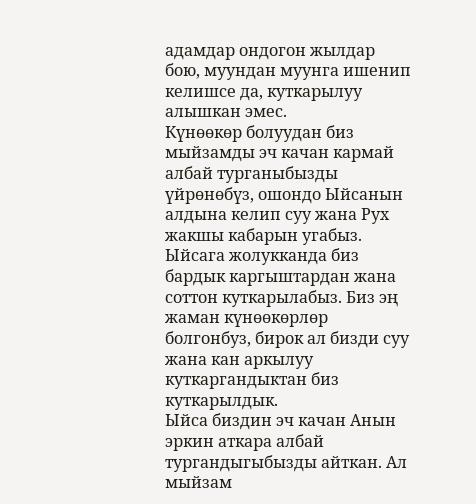адамдар ондогон жылдар бою, муундан муунга ишенип келишсе да, куткарылуу алышкан эмес.
Күнөөкөр болуудан биз мыйзамды эч качан кармай албай турганыбызды үйрөнөбүз, ошондо Ыйсанын алдына келип суу жана Рух жакшы кабарын угабыз. Ыйсага жолукканда биз бардык каргыштардан жана соттон куткарылабыз. Биз эң жаман күнөөкөрлөр болгонбуз, бирок ал бизди суу жана кан аркылуу куткаргандыктан биз куткарылдык.
Ыйса биздин эч качан Анын эркин аткара албай тургандыгыбызды айткан. Ал мыйзам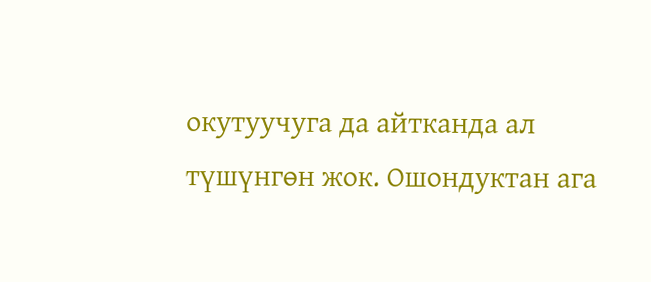окутуучуга да айтканда ал түшүнгөн жок. Ошондуктан ага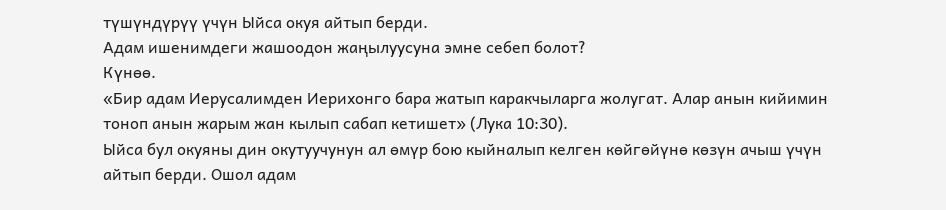түшүндүрүү үчүн Ыйса окуя айтып берди.
Адам ишенимдеги жашоодон жаңылуусуна эмне себеп болот?
Күнөө.
«Бир адам Иерусалимден Иерихонго бара жатып каракчыларга жолугат. Алар анын кийимин тоноп анын жарым жан кылып сабап кетишет» (Лука 10:30).
Ыйса бул окуяны дин окутуучунун ал өмүр бою кыйналып келген көйгөйүнө көзүн ачыш үчүн айтып берди. Ошол адам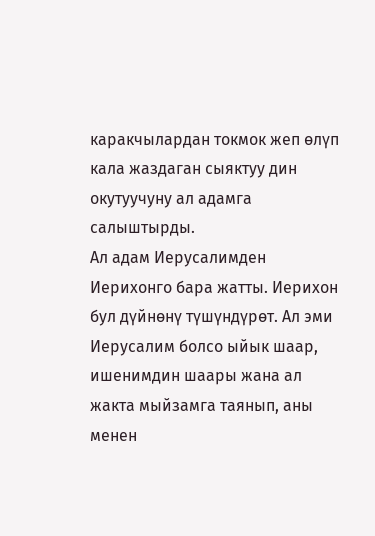каракчылардан токмок жеп өлүп кала жаздаган сыяктуу дин окутуучуну ал адамга салыштырды.
Ал адам Иерусалимден Иерихонго бара жатты. Иерихон бул дүйнөнү түшүндүрөт. Ал эми Иерусалим болсо ыйык шаар, ишенимдин шаары жана ал жакта мыйзамга таянып, аны менен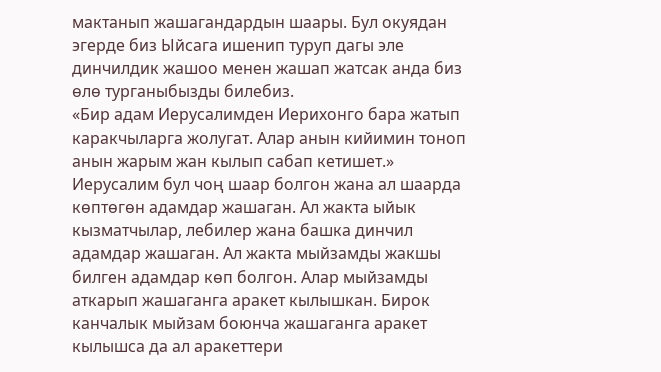мактанып жашагандардын шаары. Бул окуядан эгерде биз Ыйсага ишенип туруп дагы эле динчилдик жашоо менен жашап жатсак анда биз өлө турганыбызды билебиз.
«Бир адам Иерусалимден Иерихонго бара жатып каракчыларга жолугат. Алар анын кийимин тоноп анын жарым жан кылып сабап кетишет.» Иерусалим бул чоң шаар болгон жана ал шаарда көптөгөн адамдар жашаган. Ал жакта ыйык кызматчылар, лебилер жана башка динчил адамдар жашаган. Ал жакта мыйзамды жакшы билген адамдар көп болгон. Алар мыйзамды аткарып жашаганга аракет кылышкан. Бирок канчалык мыйзам боюнча жашаганга аракет кылышса да ал аракеттери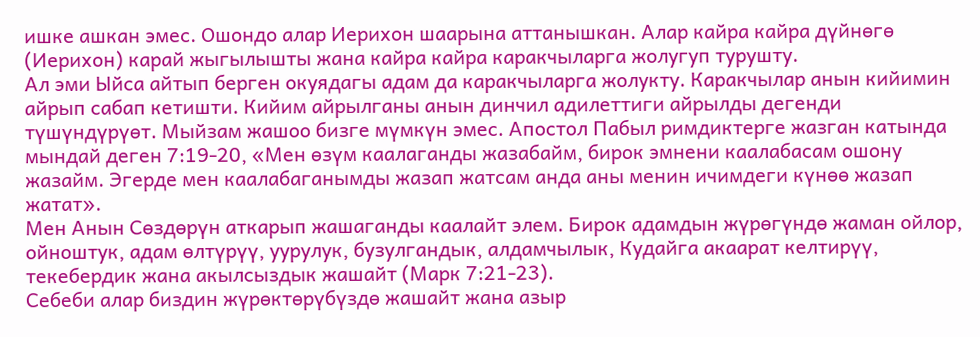ишке ашкан эмес. Ошондо алар Иерихон шаарына аттанышкан. Алар кайра кайра дүйнөгө (Иерихон) карай жыгылышты жана кайра кайра каракчыларга жолугуп турушту.
Ал эми Ыйса айтып берген окуядагы адам да каракчыларга жолукту. Каракчылар анын кийимин айрып сабап кетишти. Кийим айрылганы анын динчил адилеттиги айрылды дегенди түшүндүрүөт. Мыйзам жашоо бизге мүмкүн эмес. Апостол Пабыл римдиктерге жазган катында мындай деген 7:19-20, «Мен өзүм каалаганды жазабайм, бирок эмнени каалабасам ошону жазайм. Эгерде мен каалабаганымды жазап жатсам анда аны менин ичимдеги күнөө жазап жатат».
Мен Анын Сөздөрүн аткарып жашаганды каалайт элем. Бирок адамдын жүрөгүндө жаман ойлор, ойноштук, адам өлтүрүү, уурулук, бузулгандык, алдамчылык, Кудайга акаарат келтирүү, текебердик жана акылсыздык жашайт (Марк 7:21-23).
Себеби алар биздин жүрөктөрүбүздө жашайт жана азыр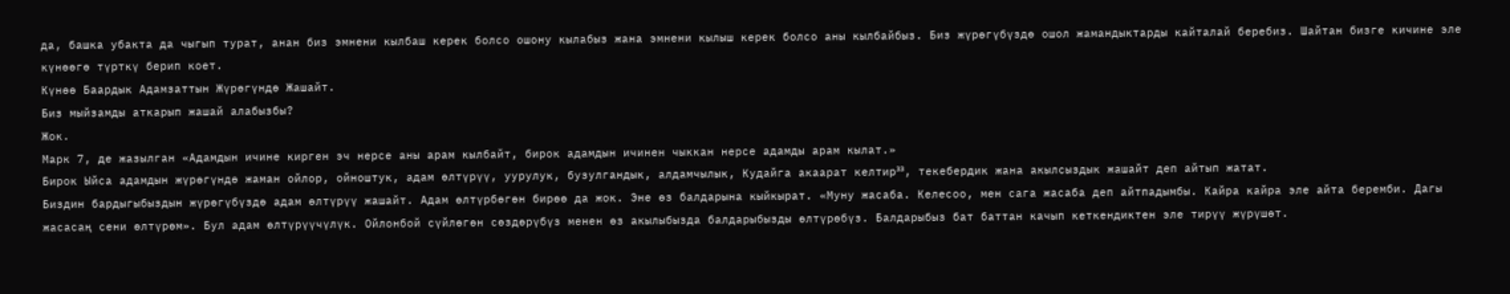да, башка убакта да чыгып турат, анан биз эмнени кылбаш керек болсо ошону кылабыз жана эмнени кылыш керек болсо аны кылбайбыз. Биз жүрөгүбүздө ошол жамандыктарды кайталай беребиз. Шайтан бизге кичине эле күнөөгө түрткү берип коет.
Күнөө Баардык Адамзаттын Жүрөгүндө Жашайт.
Биз мыйзамды аткарып жашай алабызбы?
Жок.
Марк 7, де жазылган «Адамдын ичине кирген эч нерсе аны арам кылбайт, бирок адамдын ичинен чыккан нерсе адамды арам кылат.»
Бирок Ыйса адамдын жүрөгүндө жаман ойлор, ойноштук, адам өлтүрүү, уурулук, бузулгандык, алдамчылык, Кудайга акаарат келтир³³, текебердик жана акылсыздык жашайт деп айтып жатат.
Биздин бардыгыбыздын жүрөгүбүздө адам өлтүрүү жашайт. Адам өлтүрбөгөн бирөө да жок. Эне өз балдарына кыйкырат. «Муну жасаба. Келесоо, мен сага жасаба деп айтпадымбы. Кайра кайра эле айта беремби. Дагы жасасаң сени өлтүрөм». Бул адам өлтүрүүчүлүк. Ойлонбой сүйлөгөн сөздөрүбүз менен өз акылыбызда балдарыбызды өлтүрөбүз. Балдарыбыз бат баттан качып кеткендиктен эле тирүү жүрүшөт.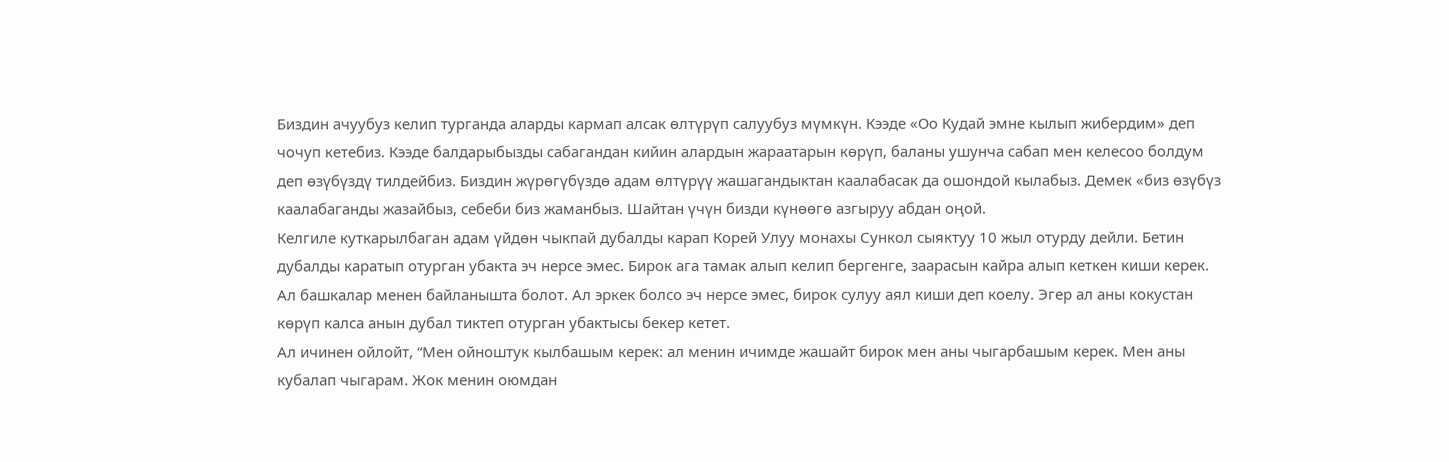Биздин ачуубуз келип турганда аларды кармап алсак өлтүрүп салуубуз мүмкүн. Кээде «Оо Кудай эмне кылып жибердим» деп чочуп кетебиз. Кээде балдарыбызды сабагандан кийин алардын жараатарын көрүп, баланы ушунча сабап мен келесоо болдум деп өзүбүздү тилдейбиз. Биздин жүрөгүбүздө адам өлтүрүү жашагандыктан каалабасак да ошондой кылабыз. Демек «биз өзүбүз каалабаганды жазайбыз, себеби биз жаманбыз. Шайтан үчүн бизди күнөөгө азгыруу абдан оңой.
Келгиле куткарылбаган адам үйдөн чыкпай дубалды карап Корей Улуу монахы Сункол сыяктуу 10 жыл отурду дейли. Бетин дубалды каратып отурган убакта эч нерсе эмес. Бирок ага тамак алып келип бергенге, заарасын кайра алып кеткен киши керек. Ал башкалар менен байланышта болот. Ал эркек болсо эч нерсе эмес, бирок сулуу аял киши деп коелу. Эгер ал аны кокустан көрүп калса анын дубал тиктеп отурган убактысы бекер кетет.
Ал ичинен ойлойт, “Мен ойноштук кылбашым керек: ал менин ичимде жашайт бирок мен аны чыгарбашым керек. Мен аны кубалап чыгарам. Жок менин оюмдан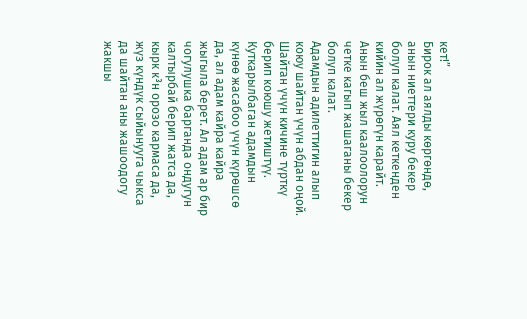кет!”
Бирок ал аялды көргөндө, анын ниеттери куру бекер болуп калат. Аял кеткенден кийин ал жүрөгүн карайт. Анын беш жыл каалоолорун четке кагып жашаганы бекер болуп калат.
Адамдын адилеттигин алып коюу шайтан үчүн абдан оңой. Шайтан үчүн кичине түрткү берип коюшу жетиштүү. Куткарылбаган адамдын күнөө жасабоо үчүн күрөшсө да, ал адам кайра кайра жыгыла берет. Ал адам ар бир чогулушка барганда ондугун калтырбай берип жатса да, кырк к³н орозо кармаса да, жүз күндүк сыйынууга чыкса да шайтан аны жашоодогу жакшы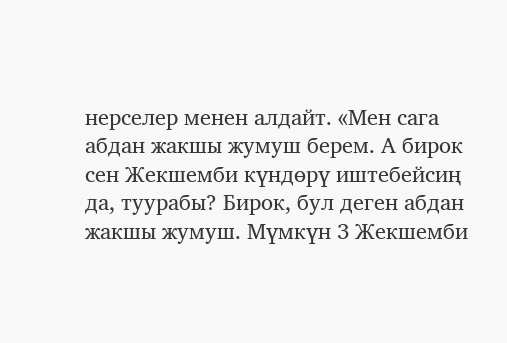нерселер менен алдайт. «Мен сага абдан жакшы жумуш берем. А бирок сен Жекшемби күндөрү иштебейсиң да, туурабы? Бирок, бул деген абдан жакшы жумуш. Мүмкүн 3 Жекшемби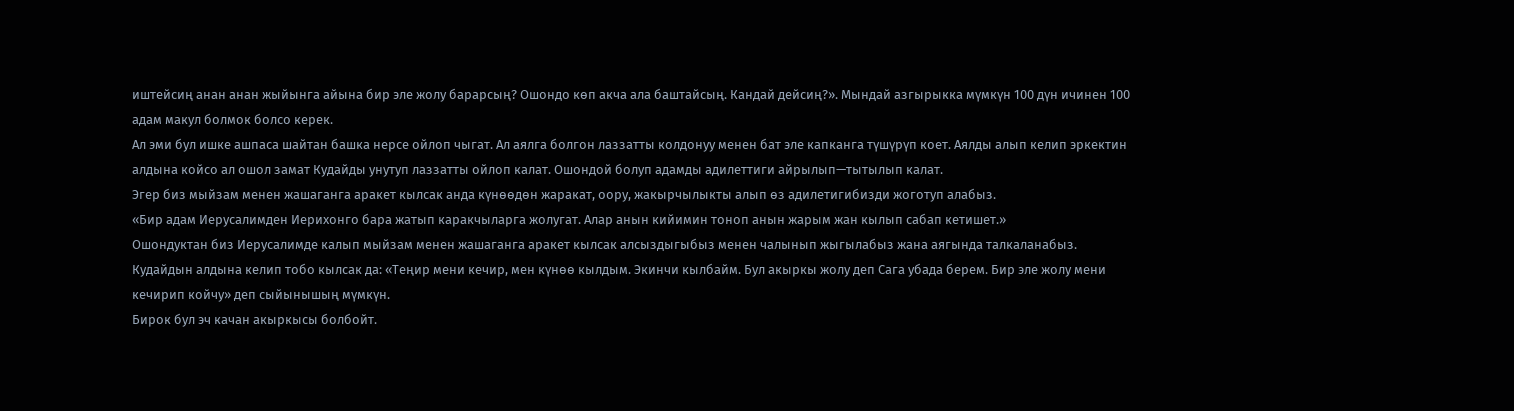иштейсиң анан анан жыйынга айына бир эле жолу барарсың? Ошондо көп акча ала баштайсың. Кандай дейсиң?». Мындай азгырыкка мүмкүн 100 дүн ичинен 100 адам макул болмок болсо керек.
Ал эми бул ишке ашпаса шайтан башка нерсе ойлоп чыгат. Ал аялга болгон лаззатты колдонуу менен бат эле капканга түшүрүп коет. Аялды алып келип эркектин алдына койсо ал ошол замат Кудайды унутуп лаззатты ойлоп калат. Ошондой болуп адамды адилеттиги айрылып—тытылып калат.
Эгер биз мыйзам менен жашаганга аракет кылсак анда күнөөдөн жаракат, оору, жакырчылыкты алып өз адилетигибизди жоготуп алабыз.
«Бир адам Иерусалимден Иерихонго бара жатып каракчыларга жолугат. Алар анын кийимин тоноп анын жарым жан кылып сабап кетишет.»
Ошондуктан биз Иерусалимде калып мыйзам менен жашаганга аракет кылсак алсыздыгыбыз менен чалынып жыгылабыз жана аягында талкаланабыз.
Кудайдын алдына келип тобо кылсак да: «Теңир мени кечир, мен күнөө кылдым. Экинчи кылбайм. Бул акыркы жолу деп Сага убада берем. Бир эле жолу мени кечирип койчу» деп сыйынышың мүмкүн.
Бирок бул эч качан акыркысы болбойт.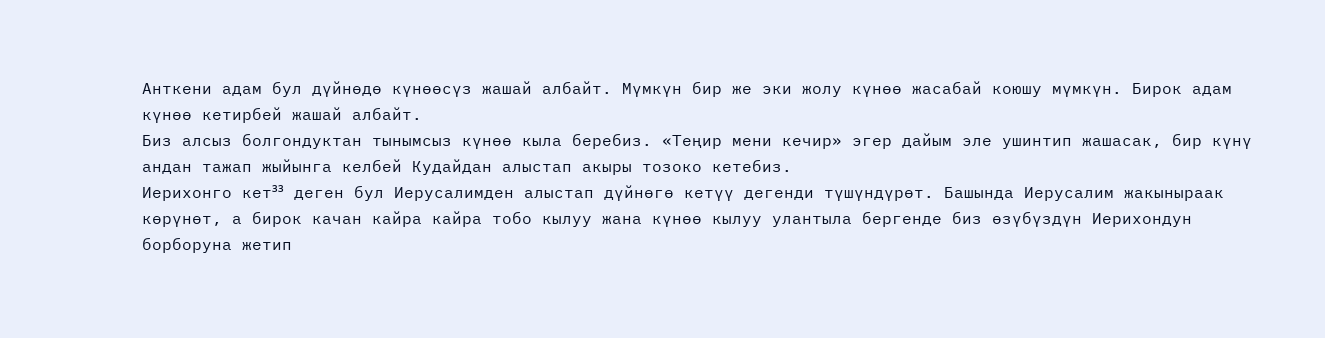Анткени адам бул дүйнөдө күнөөсүз жашай албайт. Мүмкүн бир же эки жолу күнөө жасабай коюшу мүмкүн. Бирок адам күнөө кетирбей жашай албайт.
Биз алсыз болгондуктан тынымсыз күнөө кыла беребиз. «Теңир мени кечир» эгер дайым эле ушинтип жашасак, бир күнү андан тажап жыйынга келбей Кудайдан алыстап акыры тозоко кетебиз.
Иерихонго кет³³ деген бул Иерусалимден алыстап дүйнөгө кетүү дегенди түшүндүрөт. Башында Иерусалим жакыныраак көрүнөт, а бирок качан кайра кайра тобо кылуу жана күнөө кылуу улантыла бергенде биз өзүбүздүн Иерихондун борборуна жетип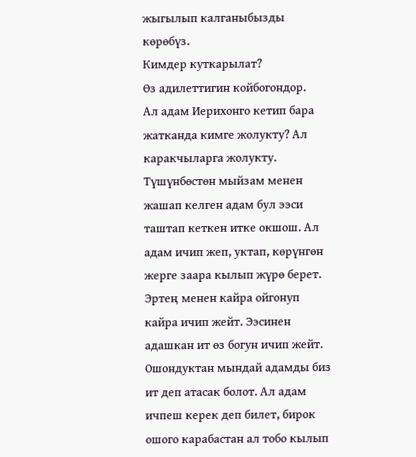жыгылып калганыбызды көрөбүз.
Кимдер куткарылат?
Өз адилеттигин койбогондор.
Ал адам Иерихонго кетип бара жатканда кимге жолукту? Ал каракчыларга жолукту. Түшүнбөстөн мыйзам менен жашап келген адам бул ээси таштап кеткен итке окшош. Ал адам ичип жеп, уктап, көрүнгөн жерге заара кылып жүрө берет. Эртең менен кайра ойгонуп кайра ичип жейт. Ээсинен адашкан ит өз богун ичип жейт. Ошондуктан мындай адамды биз ит деп атасак болот. Ал адам ичпеш керек деп билет, бирок ошого карабастан ал тобо кылып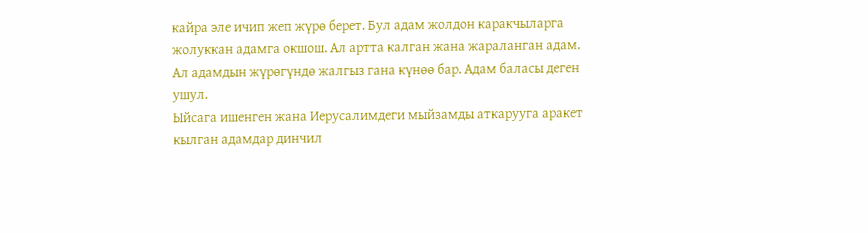кайра эле ичип жеп жүрө берет. Бул адам жолдон каракчыларга жолуккан адамга окшош. Ал артта калган жана жараланган адам. Ал адамдын жүрөгүндө жалгыз гана күнөө бар. Адам баласы деген ушул.
Ыйсага ишенген жана Иерусалимдеги мыйзамды аткарууга аракет кылган адамдар динчил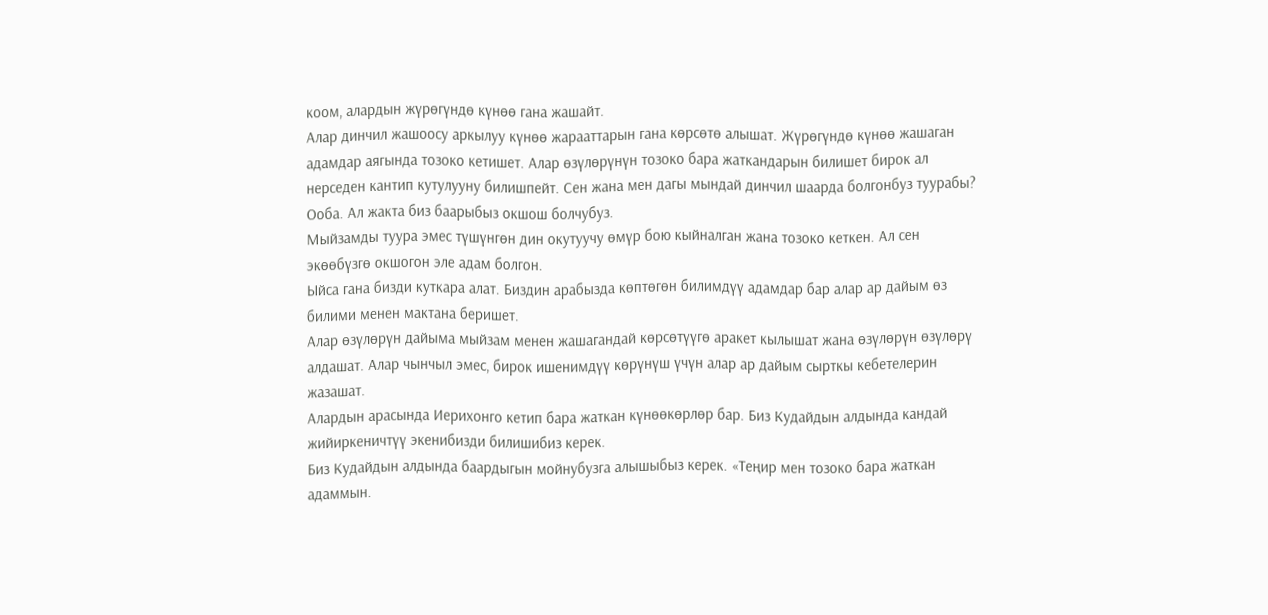коом, алардын жүрөгүндө күнөө гана жашайт.
Алар динчил жашоосу аркылуу күнөө жарааттарын гана көрсөтө алышат. Жүрөгүндө күнөө жашаган адамдар аягында тозоко кетишет. Алар өзүлөрүнүн тозоко бара жаткандарын билишет бирок ал нерседен кантип кутулууну билишпейт. Сен жана мен дагы мындай динчил шаарда болгонбуз туурабы? Ооба. Ал жакта биз баарыбыз окшош болчубуз.
Мыйзамды туура эмес түшүнгөн дин окутуучу өмүр бою кыйналган жана тозоко кеткен. Ал сен экөөбүзгө окшогон эле адам болгон.
Ыйса гана бизди куткара алат. Биздин арабызда көптөгөн билимдүү адамдар бар алар ар дайым өз билими менен мактана беришет.
Алар өзүлөрүн дайыма мыйзам менен жашагандай көрсөтүүгө аракет кылышат жана өзүлөрүн өзүлөрү алдашат. Алар чынчыл эмес, бирок ишенимдүү көрүнүш үчүн алар ар дайым сырткы кебетелерин жазашат.
Алардын арасында Иерихонго кетип бара жаткан күнөөкөрлөр бар. Биз Кудайдын алдында кандай жийиркеничтүү экенибизди билишибиз керек.
Биз Кудайдын алдында баардыгын мойнубузга алышыбыз керек. «Теңир мен тозоко бара жаткан адаммын.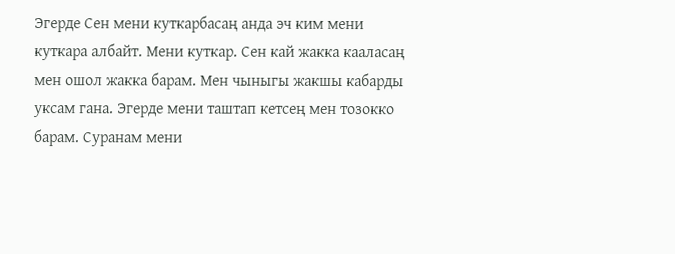Эгерде Сен мени куткарбасаң анда эч ким мени куткара албайт. Мени куткар. Сен кай жакка кааласаң мен ошол жакка барам. Мен чыныгы жакшы кабарды уксам гана. Эгерде мени таштап кетсең мен тозокко барам. Суранам мени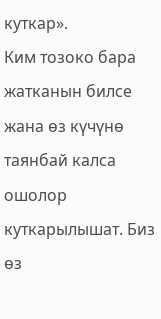куткар».
Ким тозоко бара жатканын билсе жана өз күчүнө таянбай калса ошолор куткарылышат. Биз өз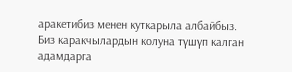аракетибиз менен куткарыла албайбыз.
Биз каракчылардын колуна түшүп калган адамдарга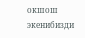окшош экенибизди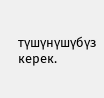түшүнүшүбүз керек.